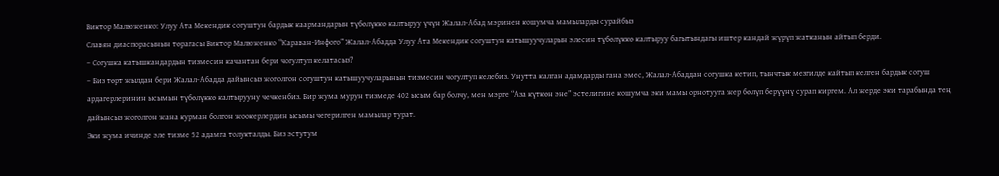Виктор Малюженко: Улуу Ата Мекендик согуштун бардык каармандарын түбөлүккө калтыруу үчүн Жалал-Абад мэринен кошумча мамыларды сурайбыз
Славян диаспорасынын төрагасы Виктор Малюженко “Караван-Инфого” Жалал-Абадда Улуу Ата Мекендик согуштун катышуучуларын элесин түбөлүккө калтыруу багытындагы иштер кандай жүрүп жатканын айтып берди.
– Согушка катышкандардын тизмесин качантан бери чогултуп келатасыз?
– Биз төрт жылдан бери Жалал-Абадда дайынсыз жоголгон согуштун катышуучуларынын тизмесин чогултуп келебиз. Унутта калган адамдарды гана эмес, Жалал-Абаддан согушка кетип, тынчтык мезгилде кайтып келген бардык согуш ардагерлеринин ысымын түбөлүккө калтырууну чечкенбиз. Бир жума мурун тизмеде 402 ысым бар болчу, мен мэрге “Аза күткөн эне” эстелигине кошумча эки мамы орнотууга жер бөлүп берүүнү сурап киргем. Ал жерде эки тарабында тең дайынсыз жоголгон жана курман болгон жоокерлердин ысымы чегерилген мамылар турат.
Эки жума ичинде эле тизме 52 адамга толукталды. Биз эстутум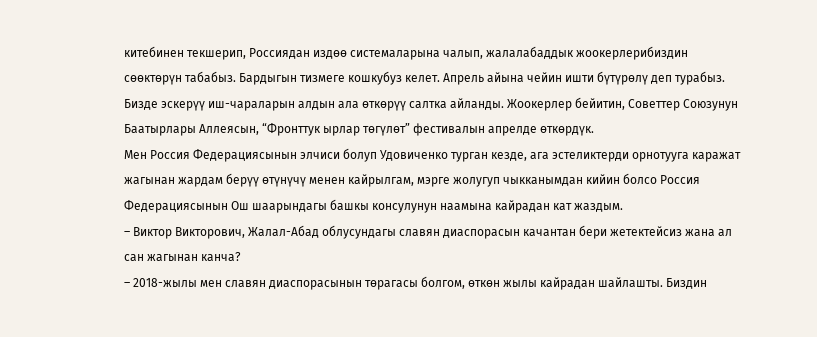китебинен текшерип, Россиядан издөө системаларына чалып, жалалабаддык жоокерлерибиздин сөөктөрүн табабыз. Бардыгын тизмеге кошкубуз келет. Апрель айына чейин ишти бүтүрөлү деп турабыз.
Бизде эскерүү иш-чараларын алдын ала өткөрүү салтка айланды. Жоокерлер бейитин, Советтер Союзунун Баатырлары Аллеясын, “Фронттук ырлар төгүлөт” фестивалын апрелде өткөрдүк.
Мен Россия Федерациясынын элчиси болуп Удовиченко турган кезде, ага эстеликтерди орнотууга каражат жагынан жардам берүү өтүнүчү менен кайрылгам, мэрге жолугуп чыкканымдан кийин болсо Россия Федерациясынын Ош шаарындагы башкы консулунун наамына кайрадан кат жаздым.
– Виктор Викторович, Жалал-Абад облусундагы славян диаспорасын качантан бери жетектейсиз жана ал сан жагынан канча?
– 2018-жылы мен славян диаспорасынын төрагасы болгом, өткөн жылы кайрадан шайлашты. Биздин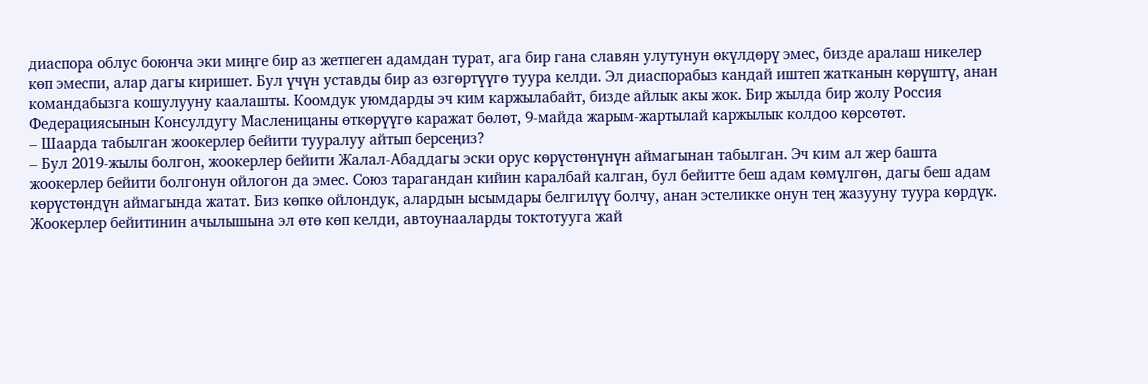диаспора облус боюнча эки миңге бир аз жетпеген адамдан турат, ага бир гана славян улутунун өкүлдөрү эмес, бизде аралаш никелер көп эмеспи, алар дагы киришет. Бул үчүн уставды бир аз өзгөртүүгө туура келди. Эл диаспорабыз кандай иштеп жатканын көрүштү, анан командабызга кошулууну каалашты. Коомдук уюмдарды эч ким каржылабайт, бизде айлык акы жок. Бир жылда бир жолу Россия Федерациясынын Консулдугу Масленицаны өткөрүүгө каражат бөлөт, 9-майда жарым-жартылай каржылык колдоо көрсөтөт.
– Шаарда табылган жоокерлер бейити тууралуу айтып берсеңиз?
– Бул 2019-жылы болгон, жоокерлер бейити Жалал-Абаддагы эски орус көрүстөнүнүн аймагынан табылган. Эч ким ал жер башта жоокерлер бейити болгонун ойлогон да эмес. Союз тарагандан кийин каралбай калган, бул бейитте беш адам көмүлгөн, дагы беш адам көрүстөндүн аймагында жатат. Биз көпкө ойлондук, алардын ысымдары белгилүү болчу, анан эстеликке онун тең жазууну туура көрдүк.
Жоокерлер бейитинин ачылышына эл өтө көп келди, автоунааларды токтотууга жай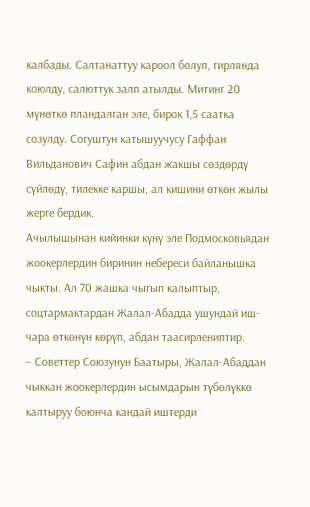калбады. Салтанаттуу кароол болуп, гирлянда коюлду, салюттук залп атылды. Митинг 20 мүнөткө пландалган эле, бирок 1,5 саатка созулду. Согуштун катышуучусу Гаффан Вильданович Сафин абдан жакшы сөздөрдү сүйлөдү, тилекке каршы, ал кишини өткөн жылы жерге бердик.
Ачылышынан кийинки күнү эле Подмосковьядан жоокерлердин биринин небереси байланышка чыкты. Ал 70 жашка чыгып калыптыр, соцтармактардан Жалал-Абадда ушундай иш-чара өткөнүн көрүп, абдан таасирлениптир.
– Советтер Союзунун Баатыры, Жалал-Абаддан чыккан жоокерлердин ысымдарын түбөлүккө калтыруу боюнча кандай иштерди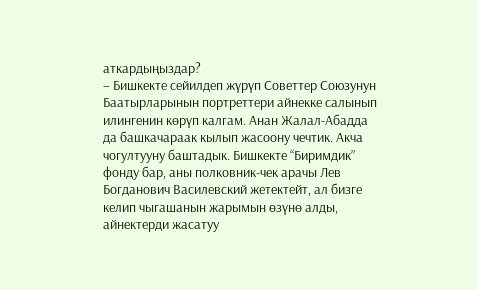аткардыңыздар?
– Бишкекте сейилдеп жүрүп Советтер Союзунун Баатырларынын портреттери айнекке салынып илингенин көрүп калгам. Анан Жалал-Абадда да башкачараак кылып жасоону чечтик. Акча чогултууну баштадык. Бишкекте “Биримдик” фонду бар, аны полковник-чек арачы Лев Богданович Василевский жетектейт, ал бизге келип чыгашанын жарымын өзүнө алды, айнектерди жасатуу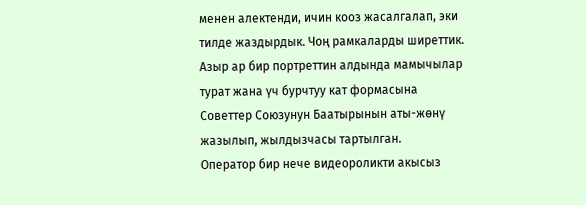менен алектенди, ичин кооз жасалгалап, эки тилде жаздырдык. Чоң рамкаларды ширеттик. Азыр ар бир портреттин алдында мамычылар турат жана үч бурчтуу кат формасына Советтер Союзунун Баатырынын аты-жөнү жазылып, жылдызчасы тартылган.
Оператор бир нече видеороликти акысыз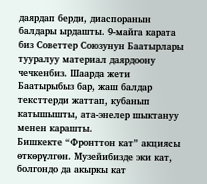даярдап берди, диаспоранын балдары ырдашты. 9-майга карата биз Советтер Союзунун Баатырлары тууралуу материал даярдоону чечкенбиз. Шаарда жети Баатырыбыз бар, жаш балдар тексттерди жаттап, кубанып катышышты, ата-энелер шыктануу менен карашты.
Бишкекте “Фронттон кат” акциясы өткөрүлгөн. Музейибизде эки кат, болгондо да акыркы кат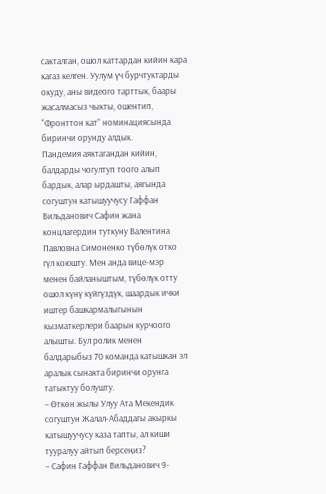сакталган, ошол каттардан кийин кара кагаз келген. Уулум үч бурчтуктарды окуду, аны видеого тарттык, баары жасалмасыз чыкты, ошентип, “Фронттон кат” номинациясында биринчи орунду алдык.
Пандемия аяктагандан кийин, балдарды чогултуп тоого алып бардык, алар ырдашты, аягында согуштун катышуучусу Гаффан Вильданович Сафин жана концлагердин туткуну Валентина Павловна Симоненко түбөлүк отко гүл коюшту. Мен анда вице-мэр менен байланыштым, түбөлүк отту ошол күнү күйгүздүк, шаардык ички иштер башкармалыгынын кызматкерлери баарын курчоого алышты. Бул ролик менен балдарыбыз 70 команда катышкан эл аралык сынакта биринчи орунга татыктуу болушту.
– Өткөн жылы Улуу Ата Мекендик согуштун Жалал-Абаддагы акыркы катышуучусу каза тапты, ал киши тууралуу айтып берсеңиз?
– Сафин Гаффан Вильданович 9-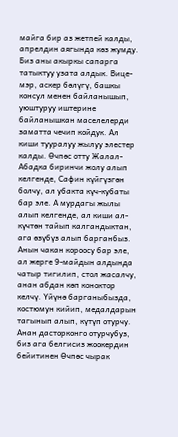майга бир аз жетпей калды, апрелдин аягында көз жумду. Биз аны акыркы сапарга татыктуу узата алдык. Вице-мэр, аскер бөлүгү, башкы консул менен байланышып, уюштуруу иштерине байланышкан маселелерди заматта чечип койдук. Ал киши тууралуу жылуу элестер калды. Өчпөс отту Жалал-Абадка биринчи жолу алып келгенде, Сафин күйгүзгөн болчу, ал убакта күч-кубаты бар эле. А мурдагы жылы алып келгенде, ал киши ал-күчтөн тайып калгандыктан, ага өзүбүз алып барганбыз.
Анын чакан короосу бар эле, ал жерге 9-майдын алдында чатыр тигилип, стол жасалчу, анан абдан көп коноктор келчү. Үйүнө барганыбызда, костюмун кийип, медалдарын тагынып алып, күтүп отурчу. Анан дасторконго отурчубуз, биз ага белгисиз жоокердин бейитинен Өчпөс чырак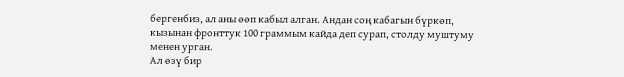бергенбиз, ал аны өөп кабыл алган. Андан соң кабагын бүркөп, кызынан фронттук 100 граммым кайда деп сурап, столду муштуму менен урган.
Ал өзү бир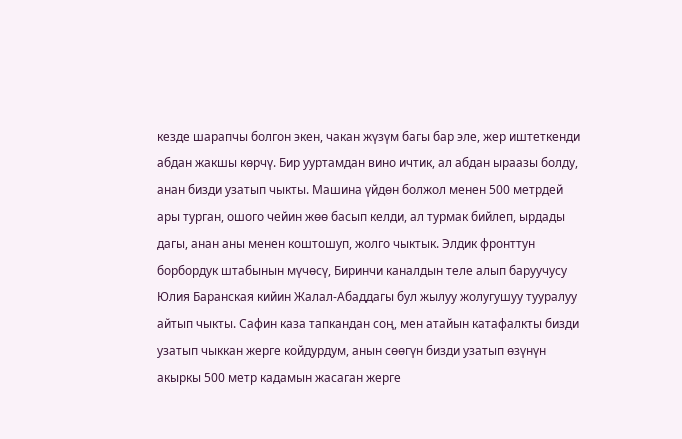кезде шарапчы болгон экен, чакан жүзүм багы бар эле, жер иштеткенди абдан жакшы көрчү. Бир ууртамдан вино ичтик, ал абдан ыраазы болду, анан бизди узатып чыкты. Машина үйдөн болжол менен 500 метрдей ары турган, ошого чейин жөө басып келди, ал турмак бийлеп, ырдады дагы, анан аны менен коштошуп, жолго чыктык. Элдик фронттун борбордук штабынын мүчөсү, Биринчи каналдын теле алып баруучусу Юлия Баранская кийин Жалал-Абаддагы бул жылуу жолугушуу тууралуу айтып чыкты. Сафин каза тапкандан соң, мен атайын катафалкты бизди узатып чыккан жерге койдурдум, анын сөөгүн бизди узатып өзүнүн акыркы 500 метр кадамын жасаган жерге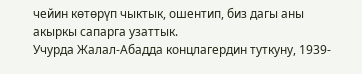чейин көтөрүп чыктык, ошентип, биз дагы аны акыркы сапарга узаттык.
Учурда Жалал-Абадда концлагердин туткуну, 1939-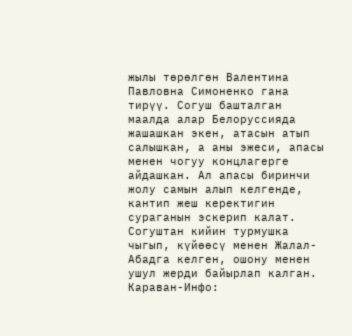жылы төрөлгөн Валентина Павловна Симоненко гана тирүү. Согуш башталган маалда алар Белоруссияда жашашкан экен, атасын атып салышкан, а аны эжеси, апасы менен чогуу концлагерге айдашкан. Ал апасы биринчи жолу самын алып келгенде, кантип жеш керектигин сураганын эскерип калат. Согуштан кийин турмушка чыгып, күйөөсү менен Жалал-Абадга келген, ошону менен ушул жерди байырлап калган.
Караван-Инфо: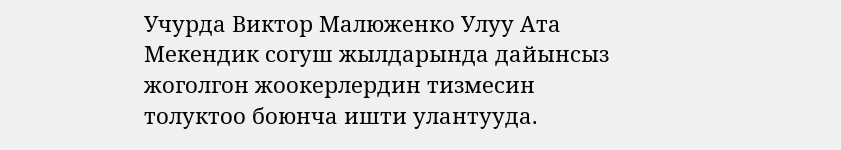Учурда Виктор Малюженко Улуу Ата Мекендик согуш жылдарында дайынсыз жоголгон жоокерлердин тизмесин толуктоо боюнча ишти улантууда.